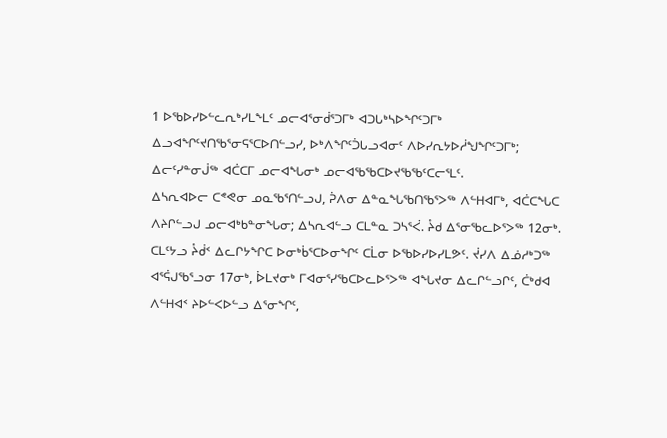1 ᐅᖃᐅᓯᐅᓪᓚᕆᒃᓯᒪᖕᒪᑦ ᓄᓕᐊᕐᓂᑰᕐᑐᒥᒃ ᐊᑐᒐᒃᓴᐅᖏᑦᑐᒥᒃ ᐃᓗᐊᖏᑦᔪᑎᖃᕐᓂᕋᕐᑕᐅᑎᓪᓗᓯ, ᐅᒃᐱᖏᑦᑑᒐᓗᐊᓂᑦ ᐱᐅᓯᕆᔭᐅᓲᖑᖏᑦᑐᒥᒃ; ᐃᓕᑦᓯᓐᓂᒎᖅ ᐊᑖᑕᒥ ᓄᓕᐊᖓᓂᒃ ᓄᓕᐊᖃᖃᑕᐅᔪᖃᖃᑦᑕᓕᕐᒪᑦ.
ᐃᓴᕆᐊᐅᓕ ᑕᕝᕙᓂ ᓄᓇᖃᕐᑎᓪᓗᒍ, ᕉᐱᓂ ᐃᓐᓇᖓᖃᑎᖃᕐᐳᖅ ᐱᓪᕼᐊᒥᒃ, ᐊᑖᑕᖓᑕ ᐱᔨᒋᓪᓗᒍ ᓄᓕᐊᒃᑲᓐᓂᖓᓂ; ᐃᓴᕆᐊᓪᓗ ᑕᒪᓐᓇ ᑐᓴᕐᐹ. ᔧᑯ ᐃᕐᓂᖃᓚᐅᕐᐳᖅ 12ᓂᒃ.
ᑕᒪᑦᔭᓗ ᔧᑰᑉ ᐃᓚᒋᔭᖏᑕ ᐅᓂᒃᑳᕐᑕᐅᓂᖏᑦ ᑕᒫᓂ ᐅᖃᐅᓯᐅᓯᒪᕗᑦ. ᔫᓯᐱ ᐃᓅᓱᒃᑐᖅ ᐊᕐᕌᒍᖃᕐᓗᓂ 17ᓂᒃ, ᐆᒪᔪᓂᒃ ᒥᐊᓂᕐᓯᖃᑕᐅᓚᐅᕐᐳᖅ ᐊᖓᔪᓂ ᐃᓚᒋᓪᓗᒋᑦ, ᑖᒃᑯᐊ ᐱᓪᕼᐊᑉ ᔨᐅᓪᐸᐅᓪᓗ ᐃᕐᓂᖏᑦ,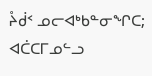ᔧᑰᑉ ᓄᓕᐊᒃᑲᓐᓂᖏᑕ; ᐊᑖᑕᒥᓄᓪᓗ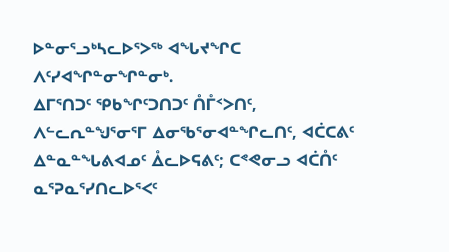ᐅᓐᓂᕐᓗᒃᓴᓚᐅᕐᐳᖅ ᐊᖓᔪᖏᑕ ᐱᑦᓯᐊᖏᓐᓂᖏᓐᓂᒃ.
ᐃᒥᕐᑎᑐᑦ ᕿᑲᖏᑦᑐᑎᑐᑦ ᑍᒤᑉᐳᑎᑦ, ᐱᓪᓚᕆᓐᖑᕐᓂᕐᒥ ᐃᓂᖃᕐᓂᐊᓐᖏᓚᑎᑦ, ᐊᑖᑕᕕᑦ ᐃᓐᓇᓐᖓᕕᐊᓄᑦ ᐂᓚᐅᕋᕕᑦ; ᑕᕝᕙᓂᓗ ᐊᑖᑍᑦ ᓇᕐᕈᓇᕐᓯᑎᓚᐅᕐᐸᑦ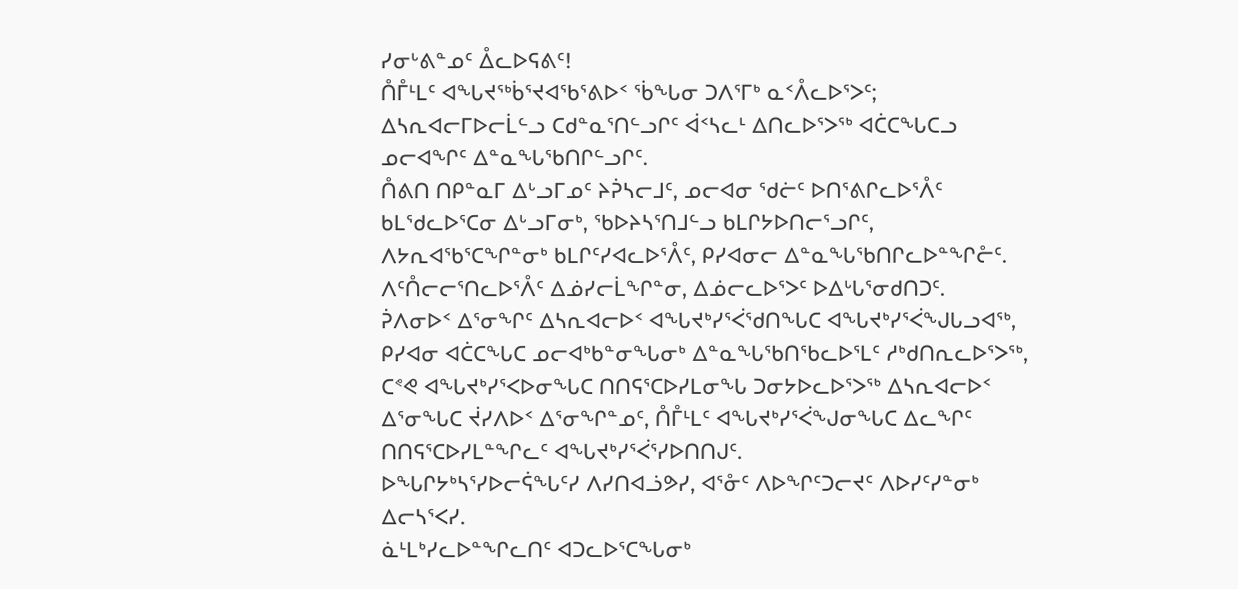ᓯᓂᒡᕕᓐᓄᑦ ᐂᓚᐅᕋᕕᑦ!
ᑍᒤᒻᒪᑦ ᐊᖓᔪᖅᑳᕐᔪᐊᖃᕐᕕᐅᑉ ᖄᖓᓂ ᑐᐱᕐᒥᒃ ᓇᑉᐰᓚᐅᕐᐳᑦ; ᐃᓴᕆᐊᓕᒥᐅᓕᒫᓪᓗ ᑕᑯᓐᓇᕐᑎᓪᓗᒋᑦ ᐋᑉᓴᓚᒻ ᐃᑎᓚᐅᕐᐳᖅ ᐊᑖᑕᖓᑕᓗ ᓄᓕᐊᖏᑦ ᐃᓐᓇᖓᖃᑎᒋᓪᓗᒋᑦ.
ᑍᕕᑎ ᑎᑭᓐᓇᒥ ᐃᒡᓗᒥᓄᑦ ᔨᕉᓴᓕᒧᑦ, ᓄᓕᐊᓂ ᖁᓖᑦ ᐅᑎᕐᕕᒋᓚᐅᕐᐰᑦ ᑲᒪᖁᓚᐅᕐᑕᓂ ᐃᒡᓗᒥᓂᒃ, ᖃᐅᔨᓴᕐᑎᒧᓪᓗ ᑲᒪᒋᔭᐅᑎᓕᕐᓗᒋᑦ, ᐱᔭᕆᐊᖃᕐᑕᖏᓐᓂᒃ ᑲᒪᒋᑦᓯᐊᓚᐅᕐᐰᑦ, ᑭᓯᐊᓂᓕ ᐃᓐᓇᖓᖃᑎᒋᓚᐅᓐᖏᓔᑦ. ᐱᑦᑍᓕᓕᕐᑎᓚᐅᕐᐰᑦ ᐃᓅᓯᓕᒫᖏᓐᓂ, ᐃᓅᓕᓚᐅᕐᐳᑦ ᐅᐃᒡᒐᕐᓂᑯᑎᑐᑦ.
ᕉᐱᓂᐅᑉ ᐃᕐᓂᖏᑦ ᐃᓴᕆᐊᓕᐅᑉ ᐊᖓᔪᒃᓯᕐᐹᖁᑎᖓᑕ ᐊᖓᔪᒃᓯᕐᐹᖑᒐᓗᐊᖅ, ᑭᓯᐊᓂ ᐊᑖᑕᖓᑕ ᓄᓕᐊᒃᑲᓐᓂᖓᓂᒃ ᐃᓐᓇᖓᖃᑎᖃᓚᐅᕐᒪᑦ ᓱᒃᑯᑎᕆᓚᐅᕐᐳᖅ, ᑕᕝᕙ ᐊᖓᔪᒃᓯᕐᐸᐅᓂᖓᑕ ᑎᑎᕋᕐᑕᐅᓯᒪᓂᖓ ᑐᓂᔭᐅᓚᐅᕐᐳᖅ ᐃᓴᕆᐊᓕᐅᑉ ᐃᕐᓂᖓᑕ ᔫᓯᐱᐅᑉ ᐃᕐᓂᖏᓐᓄᑦ, ᑍᒤᒻᒪᑦ ᐊᖓᔪᒃᓯᕐᐹᖑᓂᖓᑕ ᐃᓚᖏᑦ ᑎᑎᕋᕐᑕᐅᓯᒪᓐᖏᓚᑦ ᐊᖓᔪᒃᓯᕐᐹᕐᓯᐅᑎᑎᒍᑦ.
ᐅᖓᒋᔭᒃᓴᕐᓯᐅᓕᕌᖓᑦᓯ ᐱᓯᑎᐊᓘᕗᓯ, ᐊᕐᓁᑦ ᐱᐅᖏᑦᑐᓕᔪᑦ ᐱᐅᓯᑦᓯᓐᓂᒃ ᐃᓕᓴᕐᐸᓯ.
ᓈᒻᒪᒃᓯᓚᐅᓐᖏᓚᑎᑦ ᐊᑐᓚᐅᕐᑕᖓᓂᒃ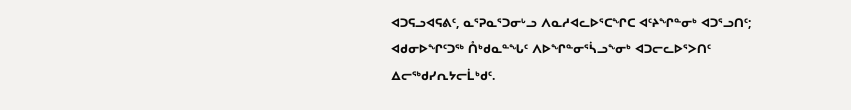ᐊᑐᕋᓗᐊᕋᕕᑦ, ᓇᕐᕈᓇᕐᑐᓂᒡᓗ ᐱᓇᓱᐊᓚᐅᕐᑕᖏᑕ ᐊᑦᔨᖏᓐᓂᒃ ᐊᑐᕐᓗᑎᑦ; ᐊᑯᓂᐅᖏᑦᑐᖅ ᑍᒃᑯᓇᓐᖓᑦ ᐱᐅᖏᓐᓂᕐᓵᓗᖕᓂᒃ ᐊᑐᓕᓚᐅᕐᐳᑎᑦ ᐃᓕᖅᑯᓯᕆᔭᓕᒫᒃᑯᑦ.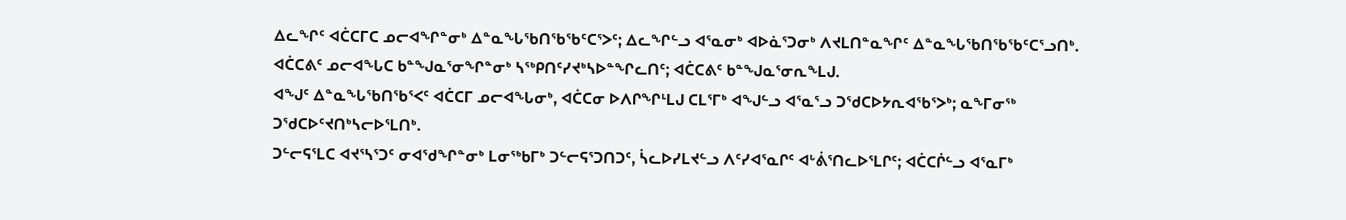ᐃᓚᖏᑦ ᐊᑖᑕᒥᑕ ᓄᓕᐊᖏᓐᓂᒃ ᐃᓐᓇᖓᖃᑎᖃᖃᑦᑕᕐᐳᑦ; ᐃᓚᖏᓪᓗ ᐊᕐᓇᓂᒃ ᐊᐅᓈᕐᑐᓂᒃ ᐱᔪᒪᑎᓐᓇᖏᑦ ᐃᓐᓇᖓᖃᑎᖃᖃᑦᑕᕐᓗᑎᒃ.
ᐊᑖᑕᕕᑦ ᓄᓕᐊᖓᑕ ᑲᓐᖑᓇᕐᓂᖏᓐᓂᒃ ᓴᖅᑭᑎᑦᓯᔪᒃᓴᐅᓐᖏᓚᑎᑦ; ᐊᑖᑕᕕᑦ ᑲᓐᖑᓇᕐᓂᕆᖕᒪᒍ.
ᐊᖑᑦ ᐃᓐᓇᖓᖃᑎᖃᕐᐸᑦ ᐊᑖᑕᒥ ᓄᓕᐊᖓᓂᒃ, ᐊᑖᑕᓂ ᐅᐱᒋᖏᒻᒪᒍ ᑕᒪᕐᒥᒃ ᐊᖑᓪᓗ ᐊᕐᓇᕐᓗ ᑐᖁᑕᐅᔭᕆᐊᖃᕐᐳᒃ; ᓇᖕᒥᓂᖅ ᑐᖁᑕᐅᑦᔪᑎᒃᓴᓕᐅᕐᒪᑎᒃ.
ᑐᓪᓕᕋᕐᒪᑕ ᐊᔪᕐᓴᕐᑐᑦ ᓂᐊᖁᖏᓐᓂᒃ ᒪᓂᖅᑲᒥᒃ ᑐᓪᓕᕋᕐᑐᑎᑐᑦ, ᓵᓚᐅᓯᒪᔪᓪᓗ ᐱᑦᓯᐊᕐᓇᒋᑦ ᐊᒡᕖᕐᑎᓚᐅᕐᒪᒋᑦ; ᐊᑖᑕᒌᓪᓗ ᐊᕐᓇᒥᒃ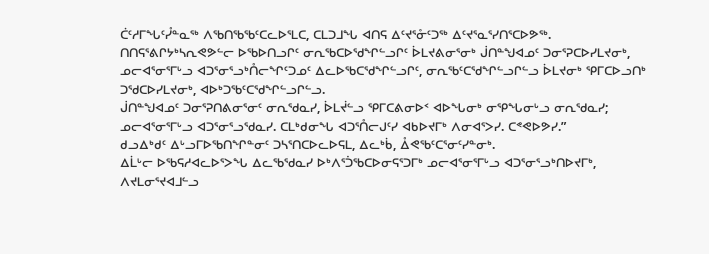ᑖᑦᓱᒥᖓᑦᓮᓐᓇᖅ ᐱᖃᑎᖃᖃᑦᑕᓚᐅᕐᒪᑕ, ᑕᒪᑐᒧᖓ ᐊᑎᕋ ᐃᑦᔪᕐᓁᑦᑐᖅ ᐃᑦᔪᕐᓇᕐᓯᑎᕐᑕᐅᕗᖅ.
ᑎᑎᕋᕐᕕᒋᔭᒃᓴᕆᕙᕗᓪᓕ ᐅᖃᐅᑎᓗᒋᑦ ᓂᕆᖃᑕᐅᖁᖏᓪᓗᒋᑦ ᐆᒪᔪᕕᓂᕐᓂᒃ ᒎᑎᓐᖑᐊᓄᑦ ᑐᓂᕐᕈᑕᐅᓯᒪᔪᓂᒃ, ᓄᓕᐊᕐᓂᕐᒥᒡᓗ ᐊᑐᕐᓂᕐᓗᒃᑍᓕᖏᑦᑐᓄᑦ ᐃᓚᐅᖃᑕᖁᖏᓪᓗᒋᑦ, ᓂᕆᖃᑦᑕᖁᖏᓪᓗᒋᓪᓗ ᐆᒪᔪᓂᒃ ᕿᒥᑕᐅᓗᑎᒃ ᑐᖁᑕᐅᓯᒪᔪᓂᒃ, ᐊᐅᒃᑐᖃᑦᑕᖁᖏᓪᓗᒋᓪᓗ.
ᒎᑎᓐᖑᐊᓄᑦ ᑐᓂᕐᕈᑎᕕᓂᕐᓂᑦ ᓂᕆᖁᓇᓯ, ᐆᒪᔫᓪᓗ ᕿᒥᑕᕕᓂᐅᑉ ᐊᐅᖓᓂᒃ ᓂᕿᖓᓂᒡᓗ ᓂᕆᖁᓇᓯ; ᓄᓕᐊᕐᓂᕐᒥᒡᓗ ᐊᑐᕐᓂᕐᓗᖁᓇᓯ. ᑕᒪᒃᑯᓂᖓ ᐊᑐᕐᑍᓕᒍᑦᓯ ᐊᑲᐅᔪᒥᒃ ᐱᓂᐊᕐᐳᓯ. ᑕᕝᕙᐅᕗᓯ.”
ᑯᓗᐃᒃᑯᑦ ᐃᒡᓗᒥᐅᖃᑎᖏᓐᓂᑦ ᑐᓴᕐᑎᑕᐅᓚᐅᕋᒪ, ᐃᓚᒃᑳ, ᐂᕙᖃᑦᑕᕐᓂᑦᓯᓐᓂᒃ.
ᐃᒫᒡᓕ ᐅᖃᕋᓱᐊᓚᐅᕐᐳᖓ ᐃᓚᖃᖁᓇᓯ ᐅᒃᐱᕐᑑᖃᑕᐅᓂᕋᕐᑐᒥᒃ ᓄᓕᐊᕐᓂᕐᒥᒡᓗ ᐊᑐᕐᓂᕐᓗᒃᑎᐅᔪᒥᒃ, ᐱᔪᒪᓂᕐᔪᐊᒧᓪᓗ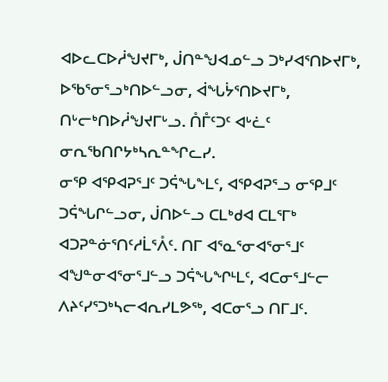ᐊᐅᓚᑕᐅᓲᖑᔪᒥᒃ, ᒎᑎᓐᖑᐊᓄᓪᓗ ᑐᒃᓯᐊᕐᑎᐅᔪᒥᒃ, ᐅᖃᕐᓂᕐᓗᒃᑎᐅᓪᓗᓂ, ᐋᖓᔮᕐᑎᐅᔪᒥᒃ, ᑎᒡᓕᒃᑎᐅᓲᖑᔪᒥᒡᓗ. ᑍᒤᑦᑐᑦ ᐊᒡᓛᑦ ᓂᕆᖃᑎᒋᔭᒃᓴᕆᓐᖏᓚᓯ.
ᓂᕿ ᐊᕿᐊᕈᕐᒧᑦ ᑐᕌᖓᖕᒪᑦ, ᐊᕿᐊᕈᕐᓗ ᓂᕿᒧᑦ ᑐᕌᖓᒋᓪᓗᓂ, ᒎᑎᐅᓪᓗ ᑕᒪᒃᑯᐊ ᑕᒪᕐᒥᒃ ᐊᑐᕈᓐᓃᕐᑎᑦᓱᒫᕐᐰᑦ. ᑎᒥ ᐊᕐᓇᕐᓂᐊᕐᓂᕐᒧᑦ ᐊᖑᓐᓂᐊᕐᓂᕐᒧᓪᓗ ᑐᕌᖓᖏᒻᒪᑦ, ᐊᑕᓂᕐᒧᓪᓕ ᐱᔨᑦᓯᕐᑐᒃᓴᓕᐊᕆᓯᒪᕗᖅ, ᐊᑕᓂᕐᓗ ᑎᒥᒧᑦ.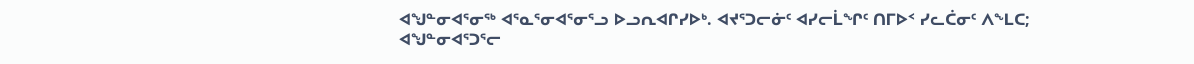ᐊᖑᓐᓂᐊᕐᓂᖅ ᐊᕐᓇᕐᓂᐊᕐᓂᕐᓗ ᐅᓗᕆᐊᒋᓯᐅᒃ. ᐊᔪᕐᑐᓕᓃᑦ ᐊᓯᓕᒫᖏᑦ ᑎᒥᐅᑉ ᓯᓚᑖᓂᑦ ᐱᖕᒪᑕ; ᐊᖑᓐᓂᐊᕐᑐᕐᓕ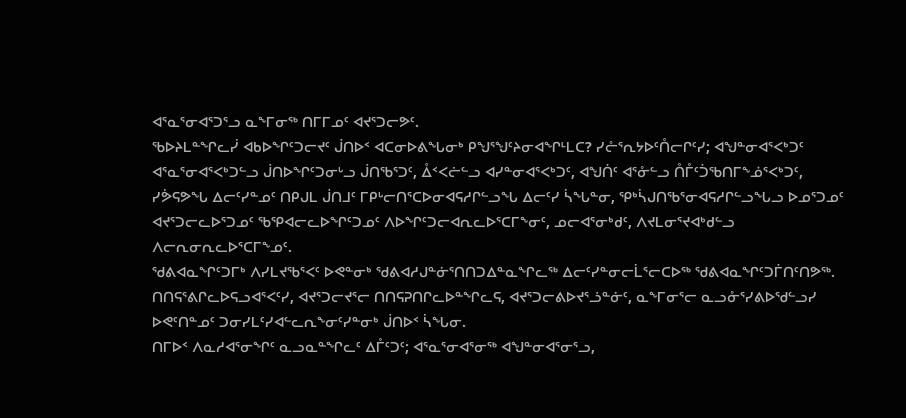ᐊᕐᓇᕐᓂᐊᕐᑐᕐᓗ ᓇᖕᒥᓂᖅ ᑎᒥᒥᓄᑦ ᐊᔪᕐᑐᓕᕗᑦ.
ᖃᐅᔨᒪᓐᖏᓚᓰ ᐊᑲᐅᖏᑦᑐᓕᔪᑦ ᒎᑎᐅᑉ ᐊᑕᓂᐅᕕᖓᓂᒃ ᑭᖑᕐᖑᑦᔨᓂᐊᖏᒻᒪᑕ? ᓯᓔᕐᕆᔭᐅᑦᑍᓕᒋᑦᓯ; ᐊᖑᓐᓂᐊᕐᐸᒃᑐᑦ ᐊᕐᓇᕐᓂᐊᕐᐸᒃᑐᓪᓗ ᒎᑎᐅᖏᑦᑐᓂᒡᓗ ᒎᑎᖃᕐᑐᑦ, ᐂᑉᐸᓖᓪᓗ ᐊᓯᓐᓂᐊᕐᐸᒃᑐᑦ, ᐊᖑᑏᑦ ᐊᕐᓁᓪᓗ ᑍᒤᑦᑑᖃᑎᒥᖕᓅᕐᐸᒃᑐᑦ,
ᓯᕘᕋᕗᖓ ᐃᓕᑦᓯᓐᓄᑦ ᑎᑭᒍᒪ ᒎᑎᒧᑦ ᒥᑭᒡᓕᑎᕐᑕᐅᓂᐊᕋᓱᒋᓪᓗᖓ ᐃᓕᑦᓯ ᓵᖓᓐᓂ, ᕿᒃᓵᒍᑎᖃᕐᓂᐊᕋᓱᒋᓪᓗᖓᓗ ᐅᓄᕐᑐᓄᑦ ᐊᔪᕐᑐᓕᓚᐅᕐᑐᓄᑦ ᖃᕿᐊᓕᓚᐅᖏᑦᑐᓄᑦ ᐱᐅᖏᑦᑐᓕᐊᕆᓚᐅᕐᑕᒥᖕᓂᑦ, ᓄᓕᐊᕐᓂᒃᑯᑦ, ᐱᔪᒪᓂᕐᔪᐊᒃᑯᓪᓗ ᐱᓕᕆᓂᕆᓚᐅᕐᑕᒥᖕᓄᑦ.
ᖁᕕᐊᓇᖏᑦᑐᒥᒃ ᐱᓯᒪᔪᖃᕐᐸᑦ ᐅᕙᓐᓂᒃ ᖁᕕᐊᓱᒍᓐᓃᕐᑎᑎᑐᐃᓐᓇᖏᓚᖅ ᐃᓕᑦᓯᓐᓂᓕᒫᕐᓕᑕᐅᖅ ᖁᕕᐊᓇᖏᑦᑐᒦᑎᑦᑎᕗᖅ.
ᑎᑎᕋᕐᕕᒋᓚᐅᕋᓗᐊᕐᐸᑦᓯ, ᐊᔪᕐᑐᓕᔪᕐᓕ ᑎᑎᕋᕈᑎᒋᓚᐅᓐᖏᓚᕋ, ᐊᔪᕐᑐᓕᕕᐅᔪᕐᓘᓐᓃᑦ, ᓇᖕᒥᓂᕐᓕ ᓇᓗᓁᕐᓯᕕᐅᖁᓪᓗᓯ ᐅᕙᑦᑎᓐᓄᑦ ᑐᓂᓯᒪᑦᓯᐊᓪᓚᕆᖕᓂᑦᓯᓐᓂᒃ ᒎᑎᐅᑉ ᓵᖓᓂ.
ᑎᒥᐅᑉ ᐱᓇᓱᐊᕐᓂᖏᑦ ᓇᓗᓇᓐᖏᓚᑦ ᐃᒤᑦᑐᑦ; ᐊᕐᓇᕐᓂᐊᕐᓂᖅ ᐊᖑᓐᓂᐊᕐᓂᕐᓗ,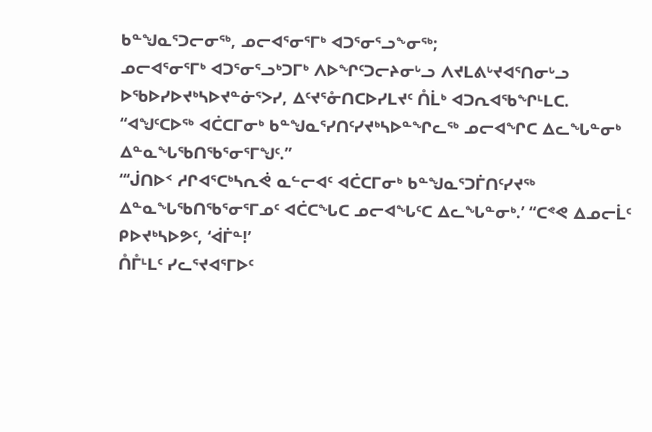ᑲᓐᖑᓇᕐᑐᓕᓂᖅ, ᓄᓕᐊᕐᓂᕐᒥᒃ ᐊᑐᕐᓂᕐᓗᖕᓂᖅ;
ᓄᓕᐊᕐᓂᕐᒥᒃ ᐊᑐᕐᓂᕐᓗᒃᑐᒥᒃ ᐱᐅᖏᑦᑐᓕᔨᓂᒡᓗ ᐱᔪᒪᕕᒡᔪᐊᕐᑎᓂᒡᓗ ᐅᖃᐅᓯᐅᔪᒃᓴᐅᔪᓐᓃᕐᐳᓯ, ᐃᑦᔪᕐᓁᑎᑕᐅᓯᒪᔪᑦ ᑍᒫᒃ ᐊᑐᕆᐊᖃᖏᒻᒪᑕ.
“ᐊᖑᑦᑕᐅᖅ ᐊᑖᑕᒥᓂᒃ ᑲᓐᖑᓇᕐᓯᑎᑦᓯᔪᒃᓴᐅᓐᖏᓚᖅ ᓄᓕᐊᖏᑕ ᐃᓚᖓᓐᓂᒃ ᐃᓐᓇᖓᖃᑎᖃᕐᓂᕐᒥᖑᑦ.”
“‘ᒎᑎᐅᑉ ᓱᒋᐊᕐᑕᒃᓴᕆᕚ ᓇᓪᓕᐊᑦ ᐊᑖᑕᒥᓂᒃ ᑲᓐᖑᓇᕐᑐᒦᑎᑦᓯᔪᖅ ᐃᓐᓇᖓᖃᑎᖃᕐᓂᕐᒥᓄᑦ ᐊᑖᑕᖓᑕ ᓄᓕᐊᖓᑦᑕ ᐃᓚᖓᓐᓂᒃ.’ “ᑕᕝᕙ ᐃᓄᓕᒫᑦ ᑭᐅᔪᒃᓴᐅᕗᑦ, ‘ᐋᒦᓐ!’
ᑍᒤᒻᒪᑦ ᓯᓚᕐᔪᐊᕐᒥᐅᑦ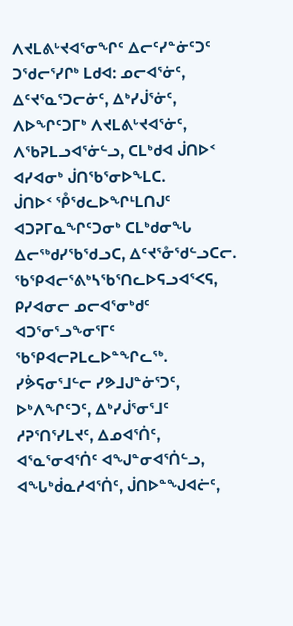ᐱᔪᒪᕕᒡᔪᐊᕐᓂᖏᑦ ᐃᓕᑦᓯᓐᓃᑦᑐᑦ ᑐᖁᓕᕐᓯᒋᒃ ᒪᑯᐊ: ᓄᓕᐊᕐᓃᑦ, ᐃᑦᔪᕐᓇᕐᑐᓕᓃᑦ, ᐃᒃᓯᒎᕐᓃᑦ, ᐱᐅᖏᑦᑐᒥᒃ ᐱᔪᒪᕕᒡᔪᐊᕐᓃᑦ, ᐱᖃᕈᒪᓗᐊᕐᓃᓪᓗ, ᑕᒪᒃᑯᐊ ᒎᑎᐅᑉ ᐊᓯᐊᓂᒃ ᒎᑎᖃᕐᓂᐅᖕᒪᑕ.
ᒎᑎᐅᑉ ᕾᖁᓚᐅᖏᒻᒪᑎᒍᑦ ᐊᑐᕈᒥᓇᖏᑦᑐᓂᒃ ᑕᒪᒃᑯᓂᖓ ᐃᓕᖅᑯᓯᖃᖁᓗᑕ, ᐃᑦᔪᕐᓁᖁᓪᓗᑕᓕ.
ᖃᕿᐊᓕᕐᕕᒃᓴᖃᕐᑎᓚᐅᕋᓗᐊᕐᐸᕋ, ᑭᓯᐊᓂᓕ ᓄᓕᐊᕐᓂᒃᑯᑦ ᐊᑐᕐᓂᕐᓗᖕᓂᕐᒥᑦ ᖃᕿᐊᓕᕈᒪᓚᐅᓐᖏᓚᖅ.
ᓯᕘᕋᓂᕐᒧᓪᓕ ᓯᕗᒧᒍᓐᓃᕐᑐᑦ, ᐅᒃᐱᖏᑦᑐᑦ, ᐃᒃᓯᒎᕐᓂᕐᒧᑦ ᓱᕈᕐᑎᕐᓯᒪᔪᑦ, ᐃᓄᐊᕐᑏᑦ, ᐊᕐᓇᕐᓂᐊᕐᑏᑦ ᐊᖑᓐᓂᐊᕐᑏᓪᓗ, ᐊᖓᒃᑰᓇᓱᐊᕐᑏᑦ, ᒎᑎᐅᓐᖑᐊᓖᑦ,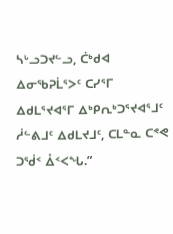ᓴᒡᓗᑐᔪᓪᓗ, ᑖᒃᑯᐊ ᐃᓂᖃᕈᒫᕐᐳᑦ ᑕᓯᕐᒥ ᐃᑯᒪᕐᔪᐊᕐᒥ ᐃᒃᑭᕆᒃᑐᕐᔪᐊᕐᒧᑦ ᓲᓪᕕᒧᑦ ᐃᑯᒪᔪᒧᑦ, ᑕᒪᓐᓇ ᑕᕝᕙ ᑐᖂᑉ ᐂᑉᐸᖓ.”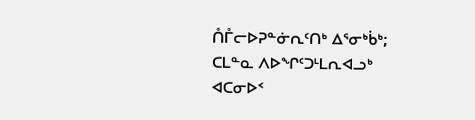ᑍᒤᓕᐅᕈᓐᓃᕆᑦᑎᒃ ᐃᕐᓂᒃᑳᒃ; ᑕᒪᓐᓇ ᐱᐅᖏᑦᑐᒻᒪᕆᐊᓗᒃ ᐊᑕᓂᐅᑉ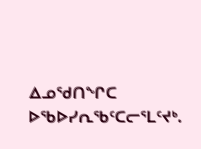ᐃᓄᖁᑎᖏᑕ ᐅᖃᐅᓯᕆᖃᑦᑕᓕᕐᒪᑦᔪᒃ.